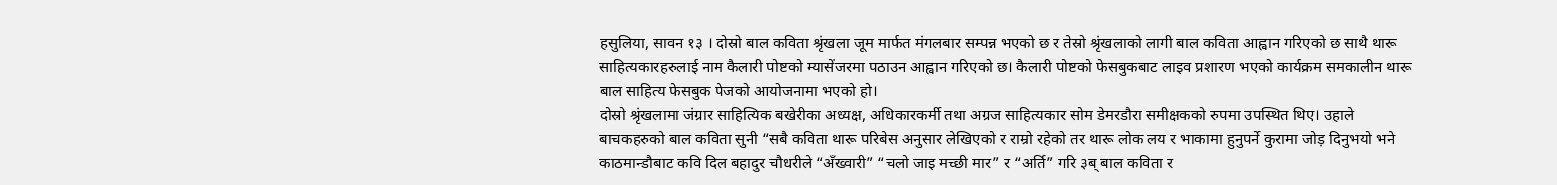हसुलिया, सावन १३ । दोस्रो बाल कविता श्रृंखला जूम मार्फत मंगलबार सम्पन्न भएको छ र तेस्रो श्रृंखलाको लागी बाल कविता आह्वान गरिएको छ साथै थारू साहित्यकारहरुलाई नाम कैलारी पोष्टको म्यासेंजरमा पठाउन आह्वान गरिएको छ। कैलारी पोष्टको फेसबुकबाट लाइव प्रशारण भएको कार्यक्रम समकालीन थारू बाल साहित्य फेसबुक पेजको आयोजनामा भएको हो।
दोस्रो श्रृंखलामा जंग्रार साहित्यिक बखेरीका अध्यक्ष, अधिकारकर्मी तथा अग्रज साहित्यकार सोम डेमरडौरा समीक्षकको रुपमा उपस्थित थिए। उहाले बाचकहरुको बाल कविता सुनी “सबै कविता थारू परिबेस अनुसार लेखिएको र राम्रो रहेको तर थारू लोक लय र भाकामा हुनुपर्ने कुरामा जोड़ दिनुभयो भने काठमान्डौबाट कवि दिल बहादुर चौधरीले “अँख्वारी” “चलो जाइ मच्छी मार” र “अर्ति” गरि ३ब् बाल कविता र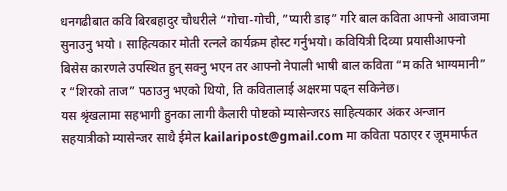धनगढीबात कवि बिरबहादुर चौधरीले “गोचा-गोची, ”प्यारी डाइ” गरि बाल कविता आफ्नो आवाजमा सुनाउनु भयो । साहित्यकार मोती रत्नले कार्यक्रम होस्ट गर्नुभयो। कवियित्री दिव्या प्रयासीआफ्नो बिसेस कारणले उपस्थित हुन् सक्नु भएन तर आफ्नो नेपाली भाषी बाल कविता “म कति भाग्यमानी” र “शिरको ताज” पठाउनु भएको थियो, ति कवितालाई अक्षरमा पढ्न सकिनेछ।
यस श्रृंखलामा सहभागी हुनका लागी कैलारी पोष्टको म्यासेन्जरऽ साहित्यकार अंकर अन्जान सहयात्रीको म्यासेन्जर साथै ईमेल kailaripost@gmail.com मा कविता पठाएर र ज़ूममार्फत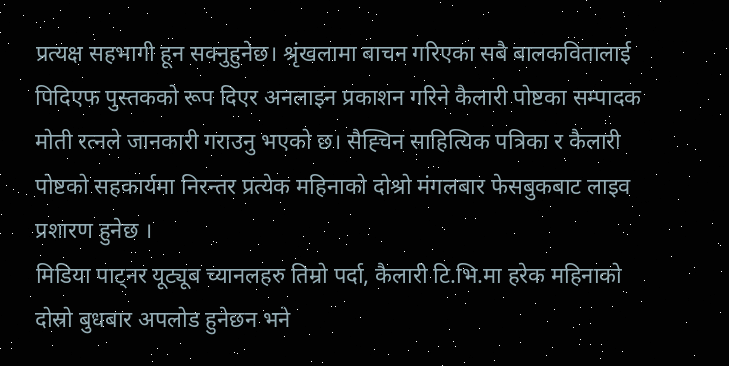प्रत्यक्ष सहभागी हून सक्नुहुनेछ। श्रृंखलामा बाचन गरिएका सबै बालकवितालाई पिदिएफ पुस्तकको रूप दिएर अनलाइन प्रकाशन गरिने कैलारी पोष्टका सम्पादक मोती रत्नले जानकारी गराउनु भएको छ। सैह्चिन साहित्यिक पत्रिका र कैलारी पोष्टको सहकार्यमा निरन्तर प्रत्येक महिनाको दोश्रो मंगलबार फेसबुकबाट लाइव प्रशारण हुनेछ ।
मिडिया पाट्नर यूट्यूब च्यानलहरु तिम्रो पर्दा, कैलारी टि.भि.मा हरेक महिनाको दोस्रो बुधबार अपलोड हुनेछन भने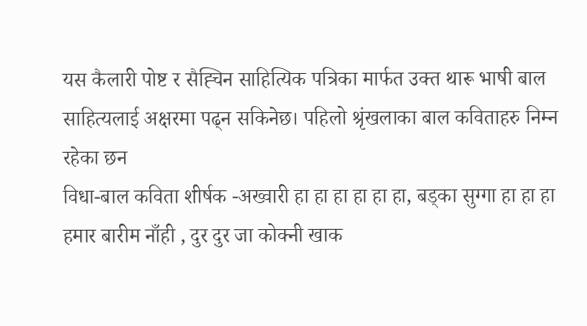यस कैलारी पोष्ट र सैह्चिन साहित्यिक पत्रिका मार्फत उक्त थारू भाषी बाल साहित्यलाई अक्षरमा पढ्न सकिनेछ। पहिलो श्रृंखलाका बाल कविताहरु निम्न रहेका छन
विधा-बाल कविता शीर्षक -अख्वारी हा हा हा हा हा हा, बड्का सुग्गा हा हा हा हमार बारीम नाँही , दुर दुर जा कोक्नी खाक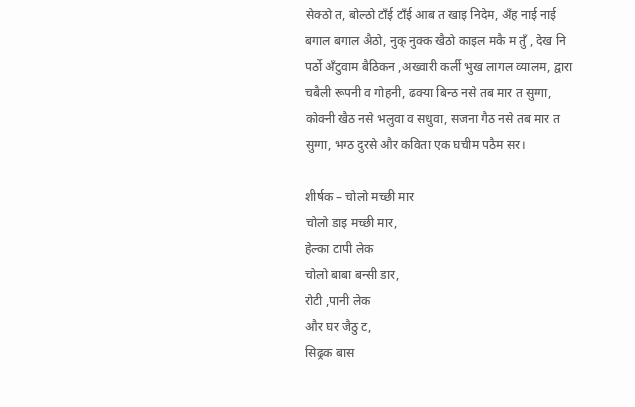सेक्ठो त, बोल्ठो टाँई टाँई आब त खाइ निदेम, अँह नाई नाई बगाल बगाल अैठो, नुक् नुक्क खैठो काइल मकै म तुँ , देख नि पर्ठो अँटुवाम बैठिकन ,अख्वारी कर्ली भुख लागल व्यालम, द्वारा चबैली रूपनी व गोहनी, ढक्या बिन्ठ नसे तब मार त सुग्गा, कोक्नी खैठ नसे भलुवा व सधुवा, सजना गैठ नसे तब मार त सुग्गा, भग्ठ दुरसे और कविता एक घचीम पठैम सर।

शीर्षक – चोलो मच्छी मार
चोलो डाइ मच्छी मार,
हेल्का टापी लेक
चोलो बाबा बन्सी डार,
रोटी ,पानी लेक
और घर जैठु ट,
सिढ्रक बास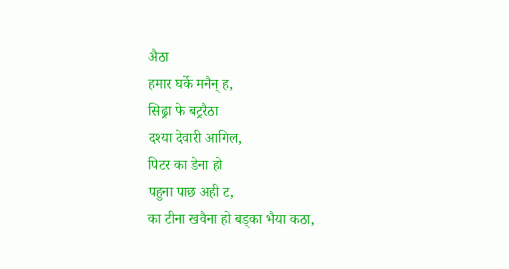अैठा
हमार घर्के मनैन् ह,
सिढ्रा फे बट्ररैठा
दश्या देवारी आगिल,
पिटर का डेना हो
पहुना पाछ अही ट,
का टीना खवैना हो बड्का भैया कठा,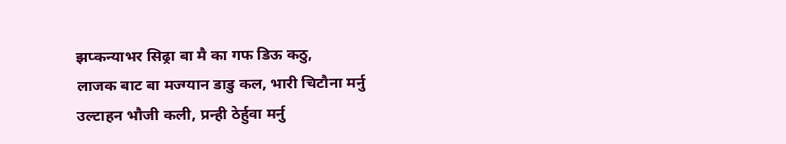झप्कन्याभर सिढ्रा बा मै का गफ डिऊ कठु,
लाजक बाट बा मज्ग्यान डाडु कल, भारी चिटौना मर्नु
उल्टाहन भौजी कली, प्रन्ही ठेर्हुवा मर्नु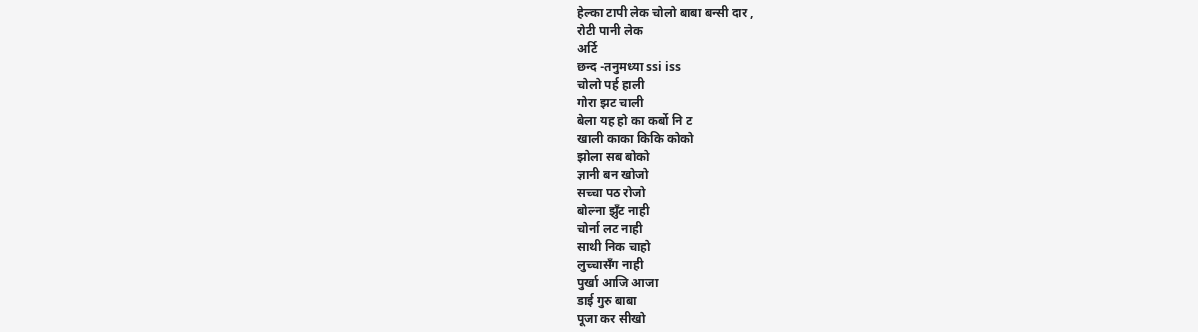हेल्का टापी लेक चोलो बाबा बन्सी दार ,
रोटी पानी लेक
अर्टि
छन्द -तनुमध्या ssi iss
चोलो पर्ह हाली
गोरा झट चाली
बेला यह हो का कर्बो नि ट
खाली काका किकि कोको
झोला सब बोको
ज्ञानी बन खोजो
सच्चा पठ रोजो
बोल्ना झुँट नाही
चोर्ना लट नाही
साथी निक चाहो
लुच्चासँग नाही
पुर्खा आजि आजा
डाई गुरु बाबा
पूजा कर सीखो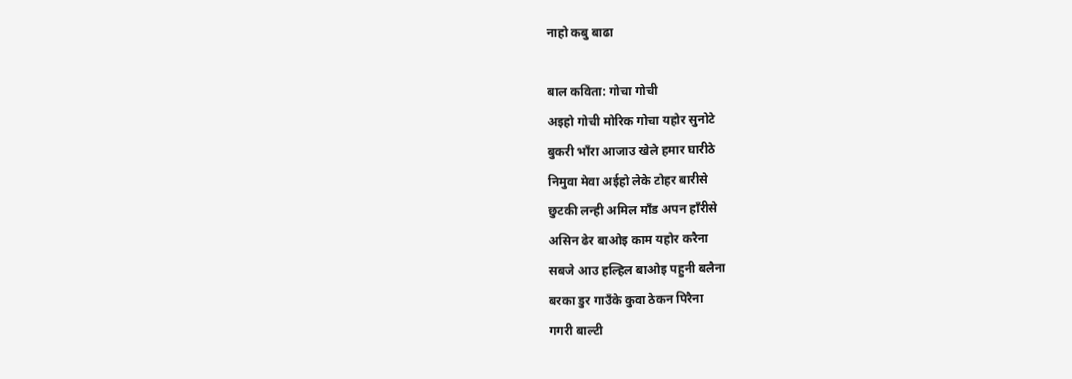नाहो कबु बाढा

बाल कविता: गोचा गोची
अइहो गोची मोरिक गोचा यहोर सुनोटे
बुकरी भाँरा आजाउ खेले हमार घारीठे
निमुवा मेवा अईहो लेके टोहर बारीसे
छुटकी लन्ही अमिल माँड अपन हाँरीसे
असिन ढेर बाओइ काम यहोर करैना
सबजे आउ हल्हिल बाओइ पहुनी बलैना
बरका डुर गाउँके कुवा ठेकन पिरैना
गगरी बाल्टी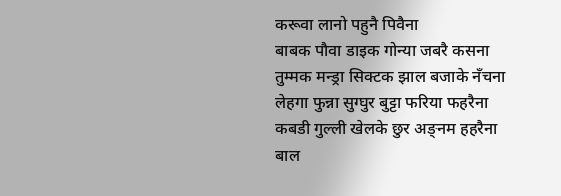करूवा लानो पहुनै पिवैना
बाबक पौवा डाइक गोन्या जबरै कसना
तुम्मक मन्ड्रा सिक्टक झाल बजाके नँचना
लेहगा फुन्ना सुग्घुर बुट्टा फरिया फहरैना
कबडी गुल्ली खेलके छुर अङ्नम हहरैना
बाल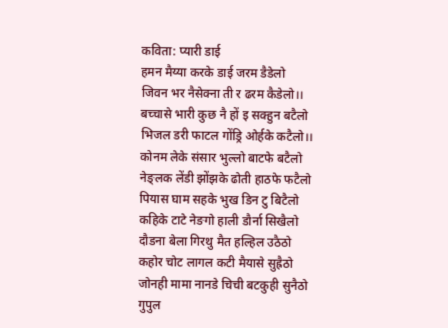कविता: प्यारी डाई
हमन मैय्या करके डाई जरम डैडेलो
जिवन भर नैसेक्ना ती र ढरम कैडेलो।।
बच्चासे भारी कुछ नै हों इ सक्हुन बटैलो
भिजल डरी फाटल गोंड्रि ओर्हके कटैलो।।
कोनम लेके संसार भुल्लो बाटफे बटैलो
नेङ्लक लेंडी झोंझके ढोती हाठफे फटैलो
पियास घाम सहके भुख डिन टु बिटैलो
कहिके टाटे नेङगो हाली डौर्ना सिखैलो
दौडना बेला गिरथु मैत हल्हिल उठैठो
कहोर चोट लागल कटी मैयासे सुह्रैठो
जोनही मामा नानडे चिची बटकुही सुनैठो
गुपुल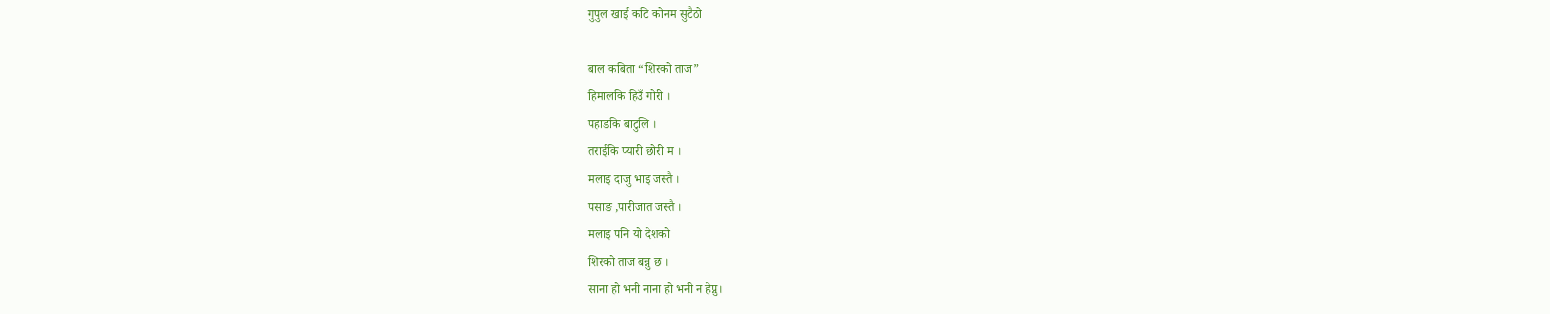गुपुल खाई कटि कोनम सुटैठो

बाल कबिता “शिरको ताज”
हिमालकि हिउँ गोरी ।
पहाडकि बाटुलि ।
तराईकि प्यारी छोरी म ।
मलाइ दाजु भाइ जस्तै ।
पसाङ ,पारीजात जस्तै ।
मलाइ पनि यो देशको
शिरको ताज बन्नु छ ।
साना हो भनी नाना हो भनी न हेप्नु।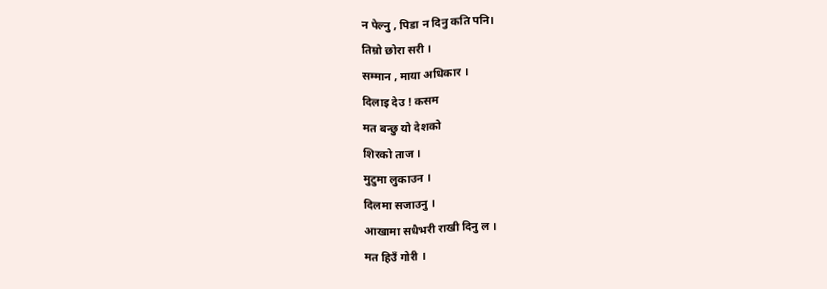न पेल्नु , पिडा न दिनु कति पनि।
तिम्रो छोरा सरी ।
सम्मान , माया अधिकार ।
दिलाइ देउ ! कसम
मत बन्छु यो देशको
शिरको ताज ।
मुटुमा लुकाउन ।
दिलमा सजाउनु ।
आखामा सधैभरी राखी दिनु ल ।
मत हिउँ गोरी ।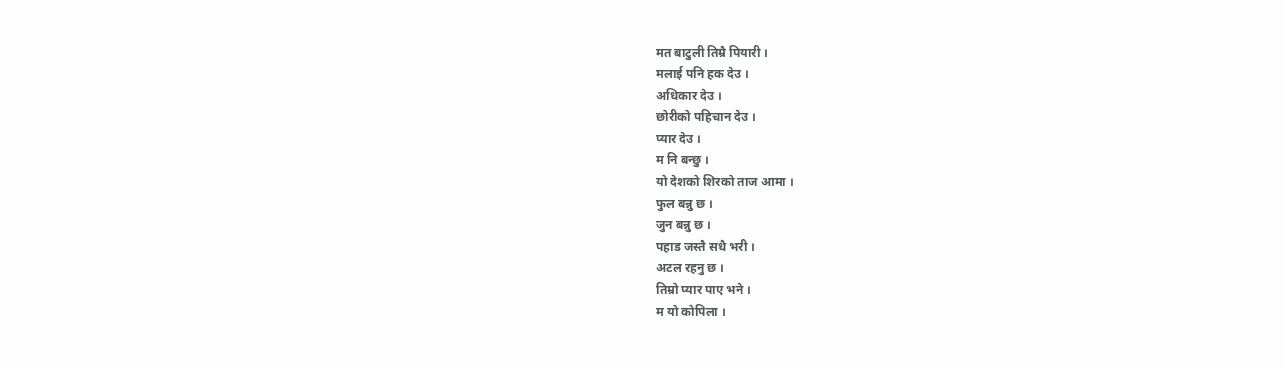मत बाटुली तिम्रै पियारी ।
मलाई पनि हक देउ ।
अधिकार देउ ।
छोरीको पहिचान देउ ।
प्यार देउ ।
म नि बन्छु ।
यो देशको शिरको ताज आमा ।
फुल बन्नु छ ।
जुन बन्नु छ ।
पहाड जस्तै सधै भरी ।
अटल रहनु छ ।
तिम्रो प्यार पाए भने ।
म यो कोपिला ।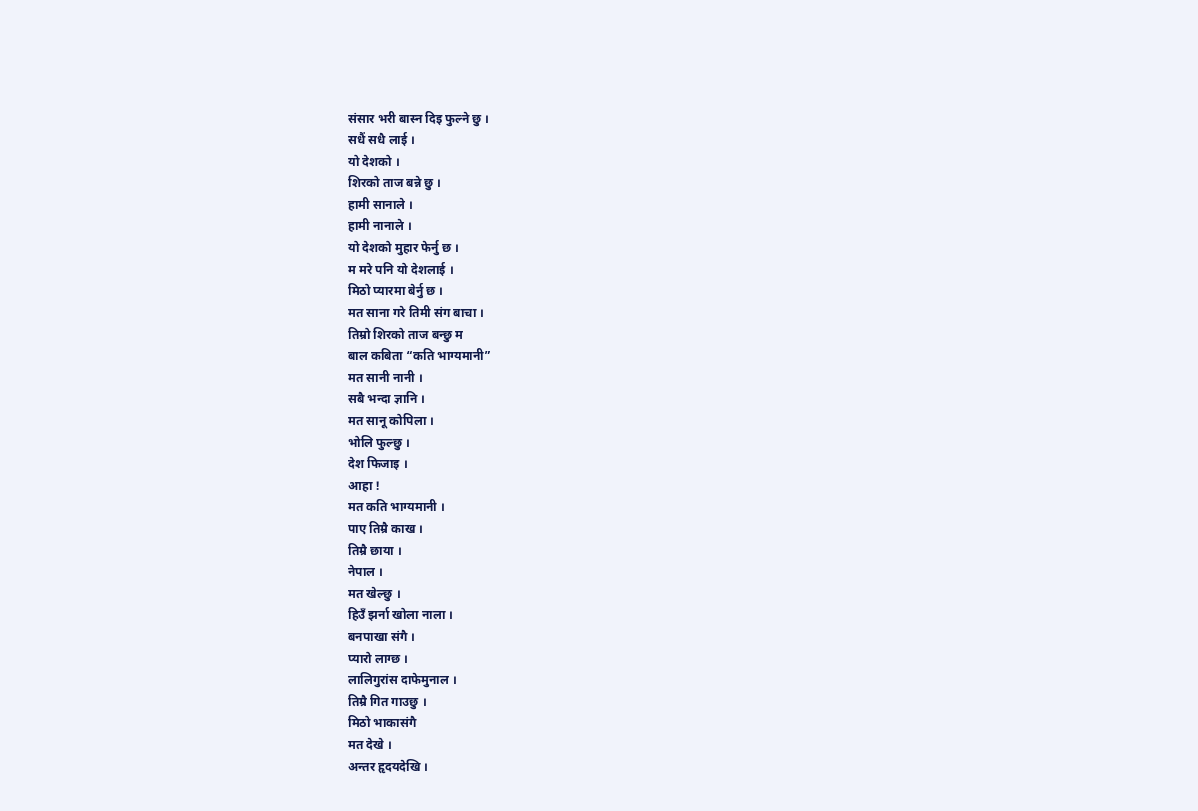संसार भरी बास्न दिइ फुल्ने छु ।
सधैं सधै लाई ।
यो देशको ।
शिरको ताज बन्ने छु ।
हामी सानाले ।
हामी नानाले ।
यो देशको मुहार फेर्नु छ ।
म मरे पनि यो देशलाई ।
मिठो प्यारमा बेर्नु छ ।
मत साना गरे तिमी संग बाचा ।
तिम्रो शिरको ताज बन्छु म
बाल कबिता “कति भाग्यमानी”
मत सानी नानी ।
सबै भन्दा ज्ञानि ।
मत सानू कोपिला ।
भोलि फुल्छु ।
देश फिजाइ ।
आहा !
मत कति भाग्यमानी ।
पाए तिम्रै काख ।
तिम्रै छाया ।
नेपाल ।
मत खेल्छु ।
हिउँ झर्ना खोला नाला ।
बनपाखा संगै ।
प्यारो लाग्छ ।
लालिगुरांस दाफेमुनाल ।
तिम्रै गित गाउछु ।
मिठो भाकासंगै
मत देखे ।
अन्तर हृदयदेखि ।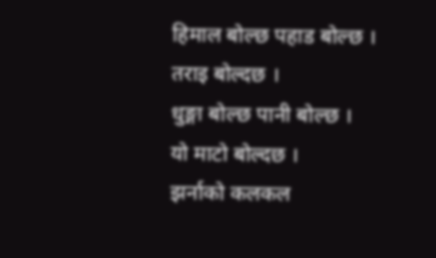हिमाल बोल्छ पहाड बोल्छ ।
तराइ बोल्दछ ।
धुङ्गा बोल्छ पानी बोल्छ ।
यो माटो बोल्दछ ।
झर्नाको कलकल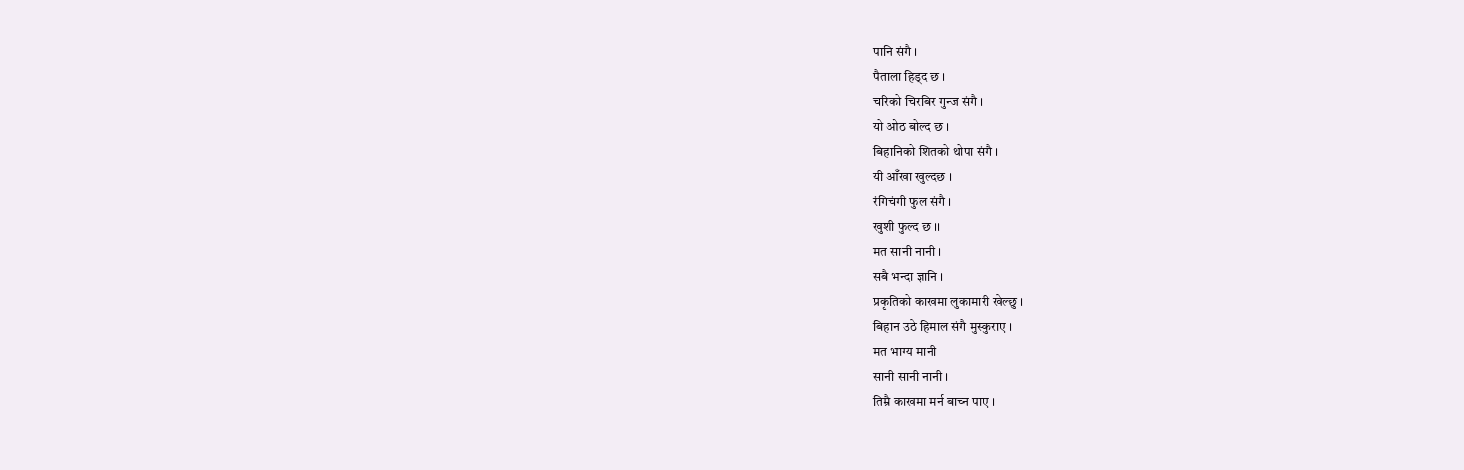पानि संगै ।
पैताला हिड्द छ ।
चरिको चिरबिर गुन्ज संगै ।
यो ओठ बोल्द छ ।
बिहानिको शितको थोपा संगै ।
यी आँखा खुल्दछ ।
रंगिचंगी फुल संगै ।
खुशी फुल्द छ ।।
मत सानी नानी ।
सबै भन्दा ज्ञानि ।
प्रकृतिको काखमा लुकामारी खेल्छु ।
बिहान उठे हिमाल संगै मुस्कुराए ।
मत भाग्य मानी
सानी सानी नानी ।
तिम्रै काखमा मर्न बाच्न पाए ।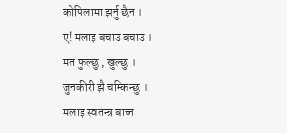कोपिलामा झर्नु छैन ।
ए! मलाइ बचाउ बचाउ ।
मत फुल्छु , खुल्छु ।
जुनकीरी झै चम्किन्छु ।
मलाइ स्वतन्त्र बाच्न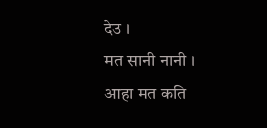देउ ।
मत सानी नानी ।
आहा मत कति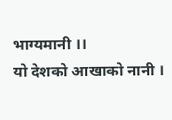भाग्यमानी ।।
यो देशको आखाको नानी ।